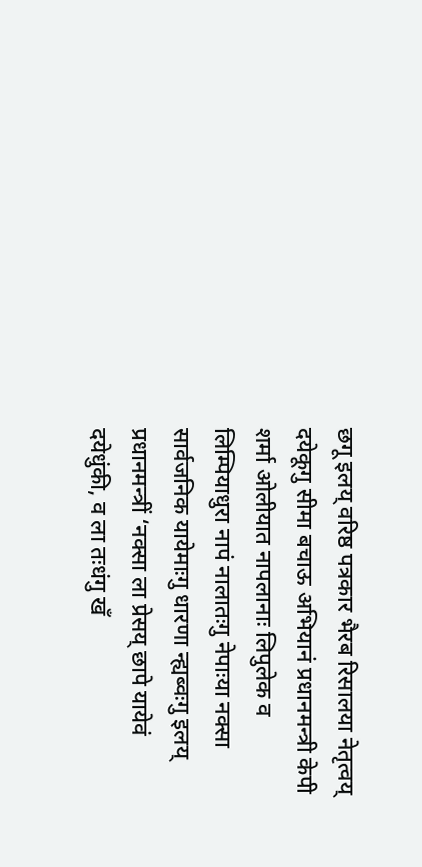छगू इलय् वरिष्ठ पत्रकार भैरब रिसालया नेतृत्वय् दयेकूगु सीमा बचाऊ अभियानं प्रधानमन्त्री केपी शर्मा ओलीयात नापलानाः लिपुलेक व लिम्पियाधुरा नापं नालातःगु नेपाःया नक्सा सार्वजनिक यायेमाःगु धारणा न्ह्यब्वःगु इलय् प्रधानमन्त्रीं ‘नक्सा ला प्रेसय् छापे यायेवं दयेधुंकी, व ला तःधंगु खँ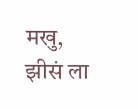मखु, झीसं ला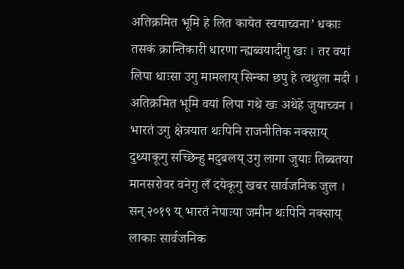अतिक्रमित भूमि हे लित कायेत स्वयाच्वना’ धकाः तसकं क्रान्तिकारी धारणा न्ह्यब्वयादीगु खः । तर वयां लिपा धाःसा उगु मामलाय् सिन्का छपु हे त्वथुला मदी । अतिक्रमित भूमि वयां लिपा गथे खः अथेहे जुयाच्वन ।
भारतं उगु क्षेत्रयात थःपिनि राजनीतिक नक्साय् दुथ्याकूगु सच्छिन्हु मदुबलय् उगु लागा जुयाः तिब्बतया मानसरोवर वनेगु लँ दयेकूगु खबर सार्वजनिक जुल । सन् २०१९ य् भारतं नेपाःया जमीन थःपिनि नक्साय् लाकाः सार्वजनिक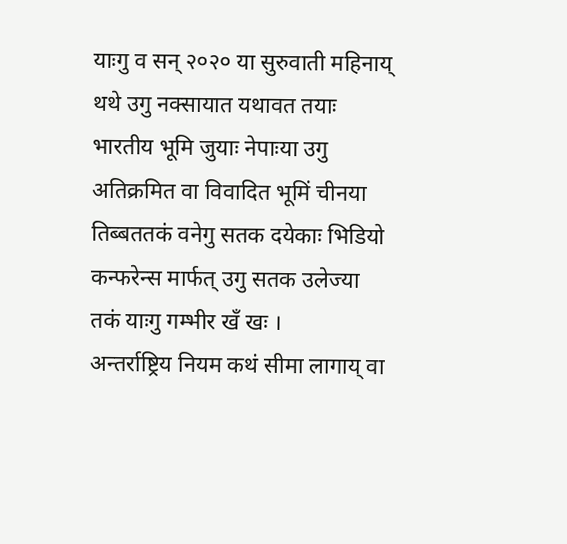याःगु व सन् २०२० या सुरुवाती महिनाय् थथे उगु नक्सायात यथावत तयाः भारतीय भूमि जुयाः नेपाःया उगु अतिक्रमित वा विवादित भूमिं चीनया तिब्बततकं वनेगु सतक दयेकाः भिडियो कन्फरेन्स मार्फत् उगु सतक उलेज्या तकं याःगु गम्भीर खँ खः ।
अन्तर्राष्ट्रिय नियम कथं सीमा लागाय् वा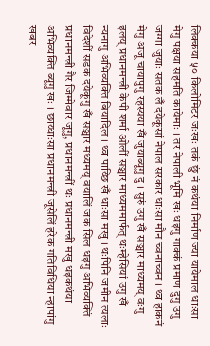लिक्कया ५० किलोमिटर जःखः तकं छुं नं कथंया निर्माण ज्या यायेमाल धाःसा मेगु पक्षया सहमति कायेमाः । तर नेपाली भूमि खः धइगु गाक्कं प्रमाण दुगु उगु जग्गा जुयाः सतक लँ दयेकूसां नेपाल सरकार धाःसा मौन च्वनाच्वन । थ्व हाकनं मेगु अजू चायापुगु रहस्यया खँ जुयाब्यूगु दु । सुरुं उगु खँ सञ्चार माध्यमय् वःगु इलय् प्रधानमन्त्री केपी शर्मा ओलीं सञ्चार माध्यममार्फत् थःम्हेसियां उगु खँ न्यनागु अभिव्यक्ति बियादिल । थ्व पाय्छि खँ धाःसा मखु । थःपिनि जमीन त्यलाः विदेशीं सडक दयेकूगु खँ सञ्चार मध्यमय् वयालिं जक सिल धइगु अभिव्यक्तिं प्रधानमन्त्री गैर जिम्मेवार जूगु, प्रधानमन्त्रीं थः प्रधानमन्त्री मखु धइकथंया अभिव्यक्ति ब्यूगु खः । छाय्धाःसा प्रधानमन्त्री जूसेलिं हरेक गतिविधिया न्हापांगु खबर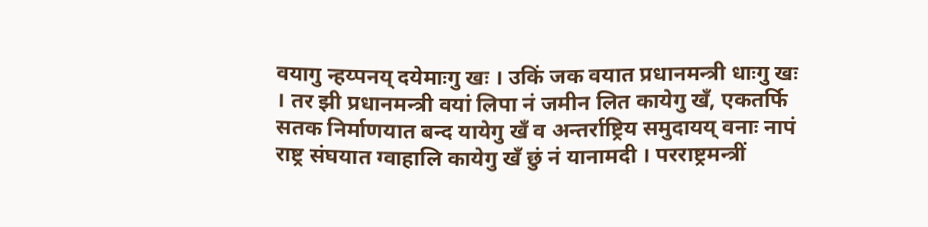वयागु न्हय्पनय् दयेमाःगु खः । उकिं जक वयात प्रधानमन्त्री धाःगु खः । तर झी प्रधानमन्त्री वयां लिपा नं जमीन लित कायेगु खँ, एकतर्फि सतक निर्माणयात बन्द यायेगु खँ व अन्तर्राष्ट्रिय समुदायय् वनाः नापं राष्ट्र संघयात ग्वाहालि कायेगु खँ छुं नं यानामदी । परराष्ट्रमन्त्रीं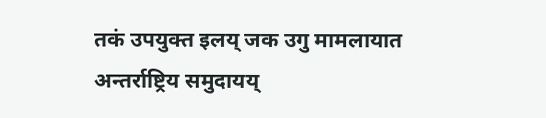तकं उपयुक्त इलय् जक उगु मामलायात अन्तर्राष्ट्रिय समुदायय्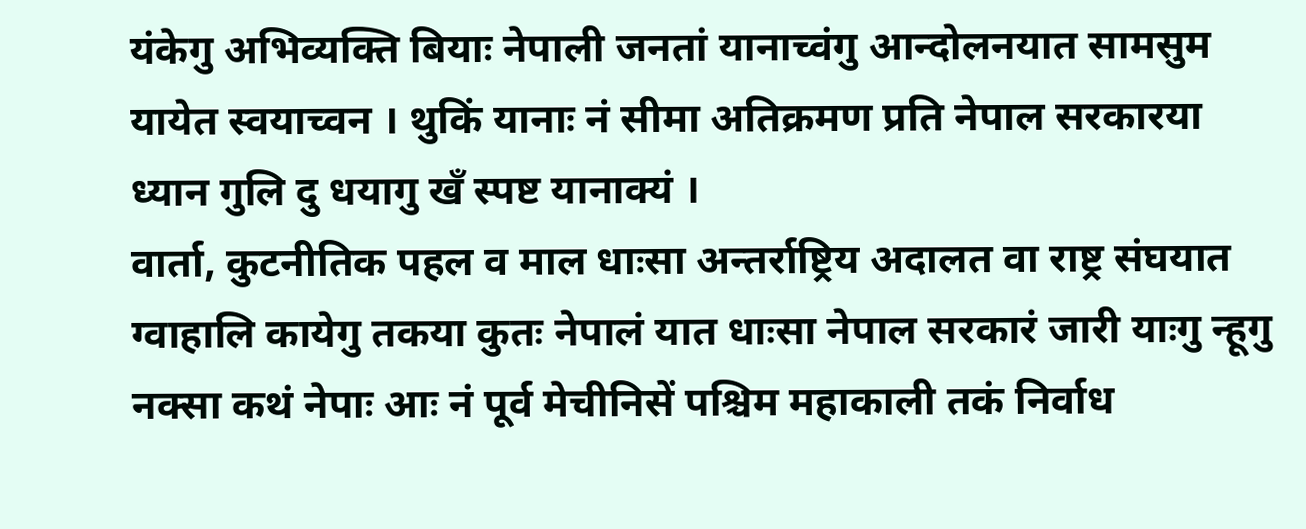यंकेगु अभिव्यक्ति बियाः नेपाली जनतां यानाच्वंगु आन्दोलनयात सामसुम यायेत स्वयाच्वन । थुकिं यानाः नं सीमा अतिक्रमण प्रति नेपाल सरकारया ध्यान गुलि दु धयागु खँ स्पष्ट यानाक्यं ।
वार्ता, कुटनीतिक पहल व माल धाःसा अन्तर्राष्ट्रिय अदालत वा राष्ट्र संघयात ग्वाहालि कायेगु तकया कुतः नेपालं यात धाःसा नेपाल सरकारं जारी याःगु न्हूगु नक्सा कथं नेपाः आः नं पूर्व मेचीनिसें पश्चिम महाकाली तकं निर्वाध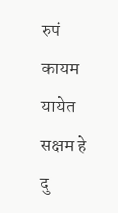रुपं कायम यायेत सक्षम हे दु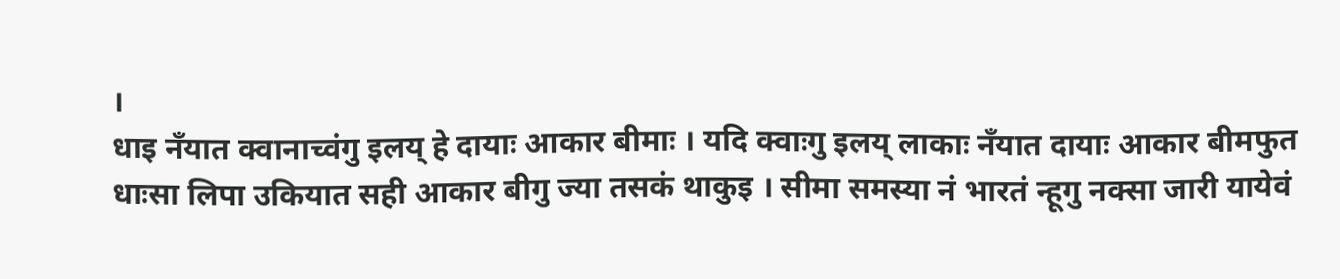।
धाइ नँयात क्वानाच्वंगु इलय् हे दायाः आकार बीमाः । यदि क्वाःगु इलय् लाकाः नँयात दायाः आकार बीमफुत धाःसा लिपा उकियात सही आकार बीगु ज्या तसकं थाकुइ । सीमा समस्या नं भारतं न्हूगु नक्सा जारी यायेवं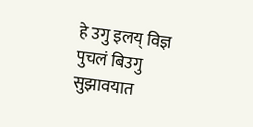हे उगु इलय् विज्ञ पुचलं बिउगु सुझावयात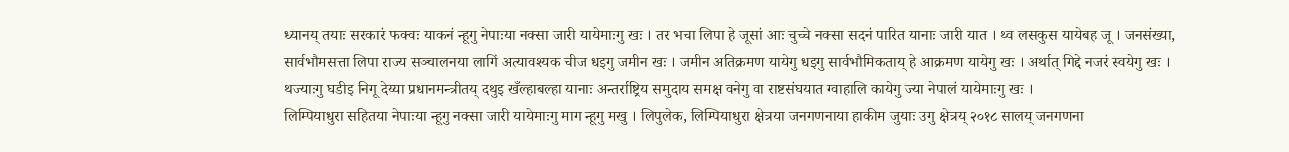ध्यानय् तयाः सरकारं फक्वः याकनं न्हूगु नेपाःया नक्सा जारी यायेमाःगु खः । तर भचा लिपा हे जूसां आः चुच्चे नक्सा सदनं पारित यानाः जारी यात । थ्व लसकुस यायेबह जू । जनसंख्या, सार्वभौमसत्ता लिपा राज्य सञ्चालनया लागिं अत्यावश्यक चीज धइगु जमीन खः । जमीन अतिक्रमण यायेगु धइगु सार्वभौमिकताय् हे आक्रमण यायेगु खः । अर्थात् गिद्दे नजरं स्वयेगु खः । थज्याःगु घडीइ निगू देय्या प्रधानमन्त्रीतय् दथुइ खँल्हाबल्हा यानाः अन्तर्राष्ट्रिय समुदाय समक्ष वनेगु वा राष्टसंघयात ग्वाहालि कायेगु ज्या नेपालं यायेमाःगु खः ।
लिम्पियाधुरा सहितया नेपाःया न्हूगु नक्सा जारी यायेमाःगु माग न्हूगु मखु । लिपुलेक, लिम्पियाधुरा क्षेत्रया जनगणनाया हाकीम जुयाः उगु क्षेत्रय् २०१८ सालय् जनगणना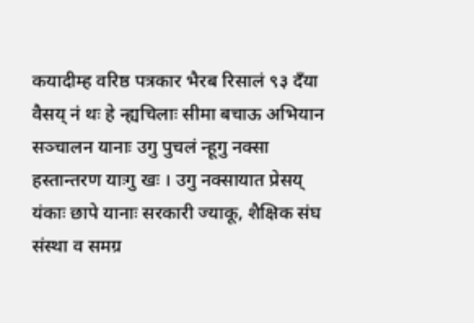कयादीम्ह वरिष्ठ पत्रकार भैरब रिसालं ९३ दँया वैसय् नं थः हे न्ह्यचिलाः सीमा बचाऊ अभियान सञ्चालन यानाः उगु पुचलं न्हूगु नक्सा हस्तान्तरण याःगु खः । उगु नक्सायात प्रेसय् यंकाः छापे यानाः सरकारी ज्याकू, शैक्षिक संघ संस्था व समग्र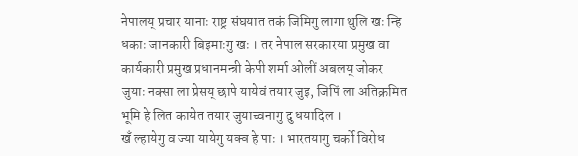नेपालय् प्रचार यानाः राष्ट्र संघयात तकं जिमिगु लागा थुलि खः न्हि धकाः जानकारी बिइमाःगु खः । तर नेपाल सरकारया प्रमुख वा कार्यकारी प्रमुख प्रधानमन्त्री केपी शर्मा ओलीं अबलय् जोकर जुयाः नक्सा ला प्रेसय् छापे यायेवं तयार जुइ, जिपिं ला अतिक्रमित भूमि हे लित कायेत तयार जुयाच्वनागु दु धयादिल ।
खँ ल्हायेगु व ज्या यायेगु यक्व हे पाः । भारतयागु चर्को विरोध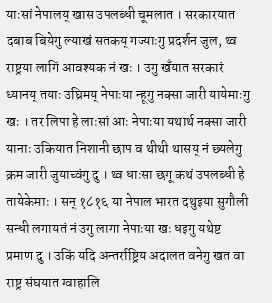याःसां नेपालय् खास उपलब्धी चूमलात । सरकारयात दबाब बियेगु ल्याखं सतकय् गज्याःगु प्रदर्शन जुल, थ्व राष्ट्रया लागिं आवश्यक नं खः । उगु खँयात सरकारं ध्यानय् तयाः उघ्रिमय् नेपाःया न्हूगु नक्सा जारी यायेमाःगु खः । तर लिपा हे लाःसां आः नेपाःया यथार्थ नक्सा जारी यानाः उकियात निशानी छाप व थीथी थासय् नं छ्यलेगु क्रम जारी जुयाच्वंगु दु । थ्व धाःसा छगू कथं उपलब्धी हे तायेकेमाः । सन् १८१६ या नेपाल भारत दथुइया सुगौली सन्धी लगायतं नं उगु लागा नेपाःया खः धइगु यथेष्ट प्रमाण दु । उकिं यदि अन्तर्राष्ट्रिय अदालत वनेगु खत वा राष्ट्र संघयात ग्वाहालि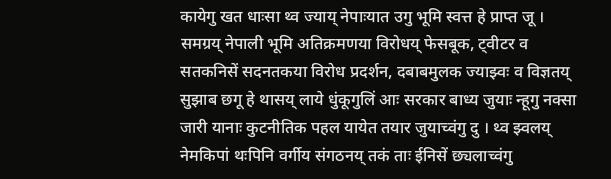कायेगु खत धाःसा थ्व ज्याय् नेपाःयात उगु भूमि स्वत्त हे प्राप्त जू ।
समग्रय् नेपाली भूमि अतिक्रमणया विरोधय् फेसबूक, ट्वीटर व सतकनिसें सदनतकया विरोध प्रदर्शन, दबाबमुलक ज्याझ्वः व विज्ञतय् सुझाब छगू हे थासय् लाये धुंकूगुलिं आः सरकार बाध्य जुयाः न्हूगु नक्सा जारी यानाः कुटनीतिक पहल यायेत तयार जुयाच्वंगु दु । थ्व झ्वलय् नेमकिपां थःपिनि वर्गीय संगठनय् तकं ताः ईनिसें छ्यलाच्वंगु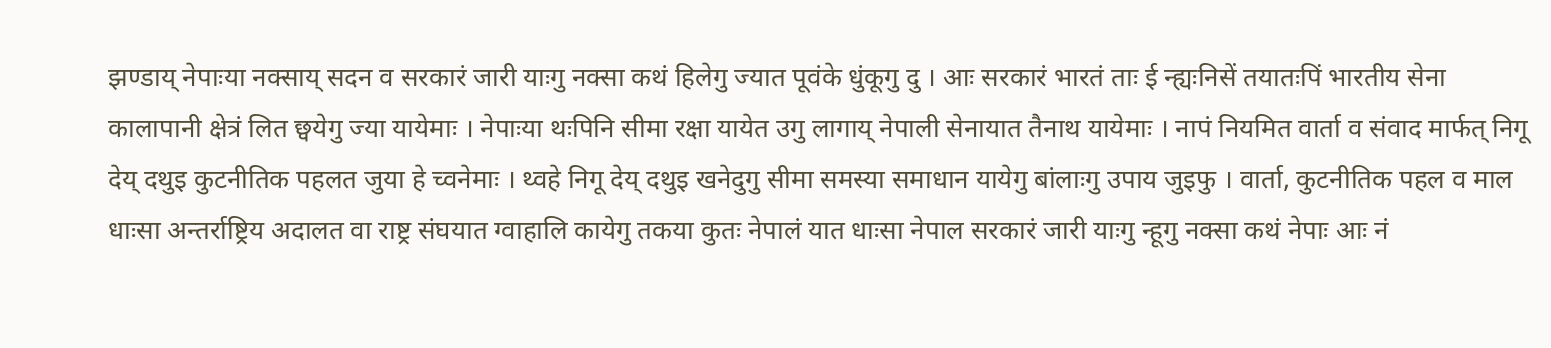झण्डाय् नेपाःया नक्साय् सदन व सरकारं जारी याःगु नक्सा कथं हिलेगु ज्यात पूवंके धुंकूगु दु । आः सरकारं भारतं ताः ई न्ह्यःनिसें तयातःपिं भारतीय सेना कालापानी क्षेत्रं लित छ्वयेगु ज्या यायेमाः । नेपाःया थःपिनि सीमा रक्षा यायेत उगु लागाय् नेपाली सेनायात तैनाथ यायेमाः । नापं नियमित वार्ता व संवाद मार्फत् निगू देय् दथुइ कुटनीतिक पहलत जुया हे च्वनेमाः । थ्वहे निगू देय् दथुइ खनेदुगु सीमा समस्या समाधान यायेगु बांलाःगु उपाय जुइफु । वार्ता, कुटनीतिक पहल व माल धाःसा अन्तर्राष्ट्रिय अदालत वा राष्ट्र संघयात ग्वाहालि कायेगु तकया कुतः नेपालं यात धाःसा नेपाल सरकारं जारी याःगु न्हूगु नक्सा कथं नेपाः आः नं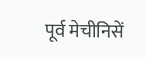पूर्व मेचीनिसें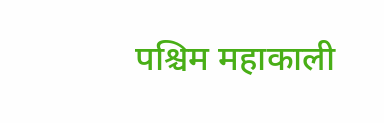पश्चिम महाकाली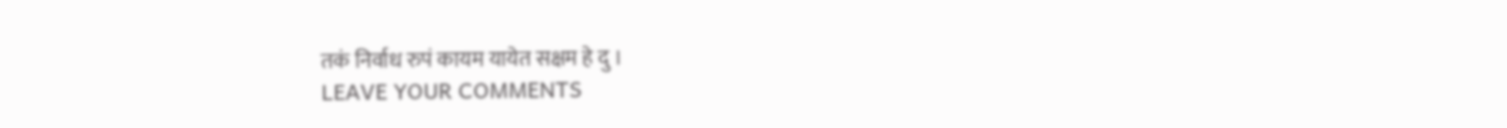तकं निर्वाध रुपं कायम यायेत सक्षम हे दु ।
LEAVE YOUR COMMENTS